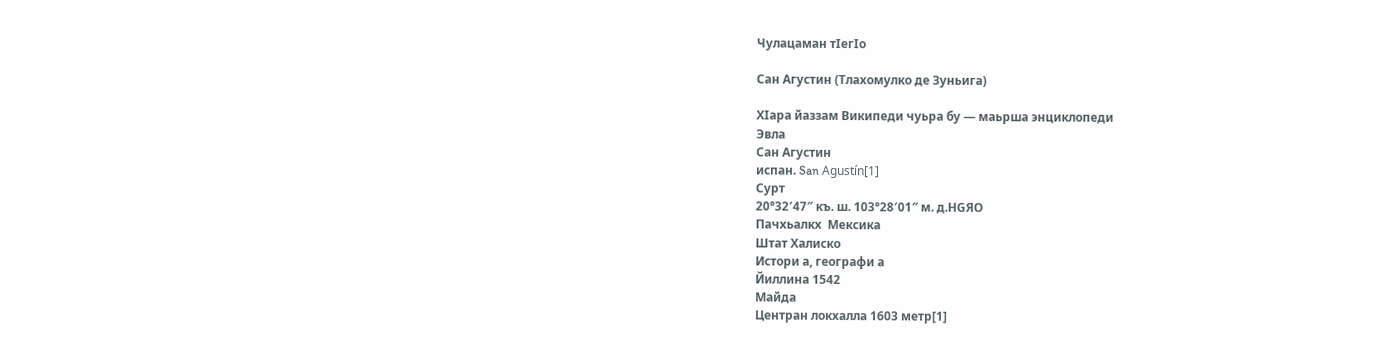Чулацаман тӀегӀо

Сан Агустин (Тлахомулко де Зуньига)

ХӀара йаззам Википеди чуьра бу — маьрша энциклопеди
Эвла
Сан Агустин
испан. San Agustín[1]
Сурт
20°32′47″ къ. ш. 103°28′01″ м. д.HGЯO
Пачхьалкх  Мексика
Штат Халиско
Истори а, географи а
Йиллина 1542
Майда
Центран локхалла 1603 метр[1]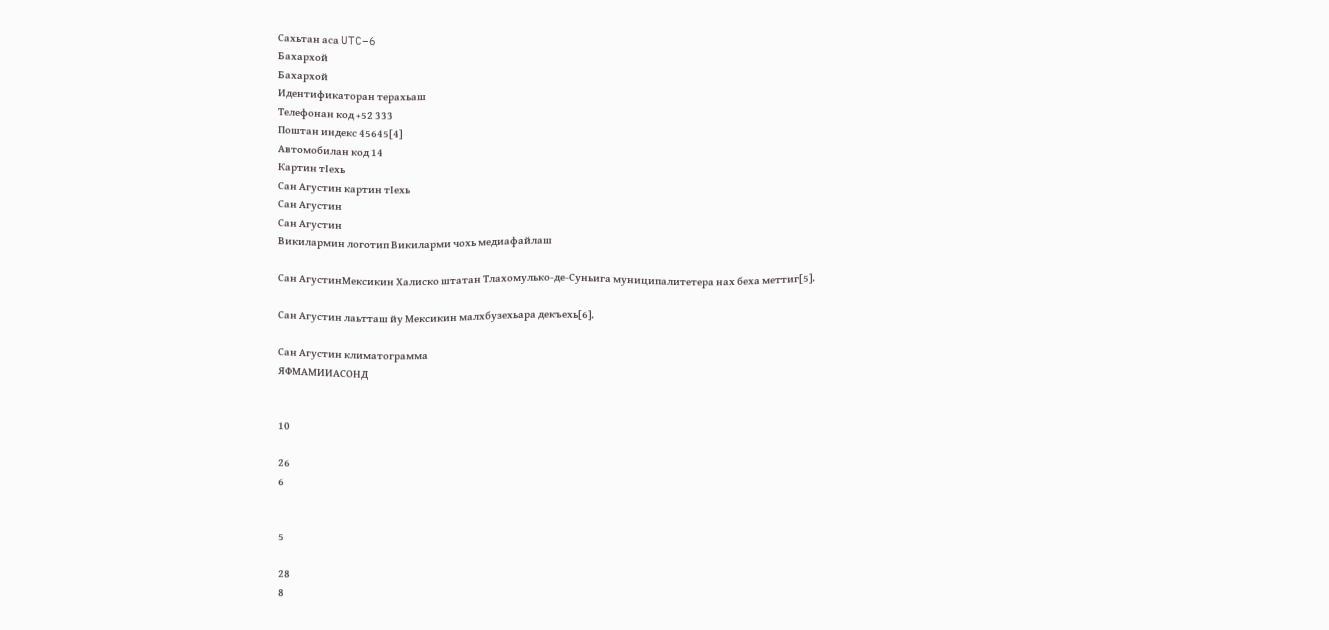Сахьтан аса UTC−6
Бахархой
Бахархой
Идентификаторан терахьаш
Телефонан код +52 333
Поштан индекс 45645[4]
Автомобилан код 14
Картин тӀехь
Сан Агустин картин тӀехь
Сан Агустин
Сан Агустин
Викилармин логотип Викиларми чохь медиафайлаш

Сан АгустинМексикин Халиско штатан Тлахомулько-де-Суньига муниципалитетера нах беха меттиг[5].

Сан Агустин лаьтташ йу Мексикин малхбузехьара декъехь[6].

Сан Агустин климатограмма
ЯФМАМИИАСОНД


10

26
6


5

28
8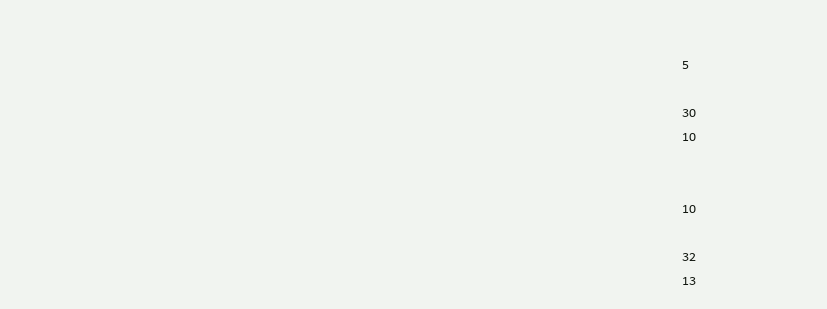5

30
10


10

32
13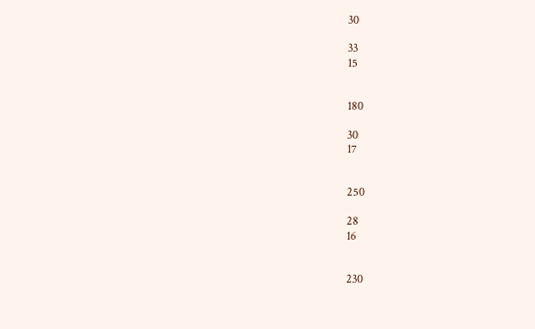30

33
15


180

30
17


250

28
16


230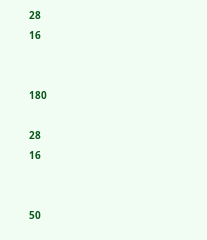28
16


180

28
16


50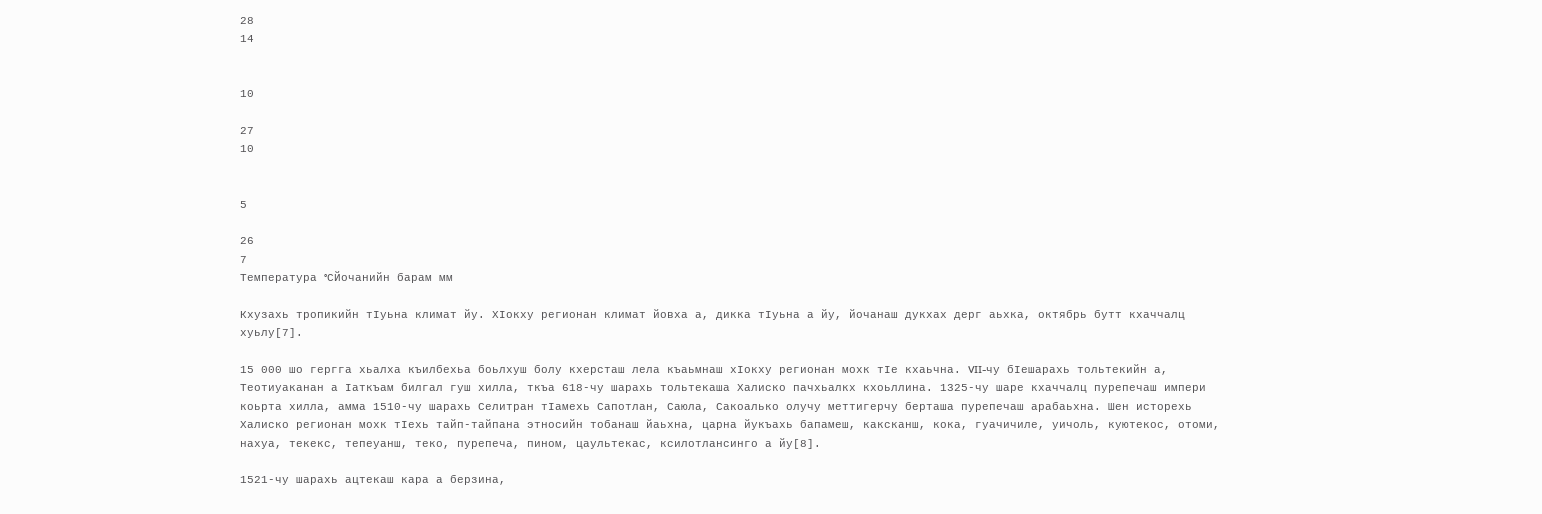28
14


10

27
10


5

26
7
Температура °CЙочанийн барам мм

Кхузахь тропикийн тӀуьна климат йу. ХӀокху регионан климат йовха а, дикка тӀуьна а йу, йочанаш дукхах дерг аьхка, октябрь бутт кхаччалц хуьлу[7].

15 000 шо гергга хьалха къилбехьа боьлхуш болу кхерсташ лела къаьмнаш хӀокху регионан мохк тӀе кхаьчна. VII-чу бӀешарахь тольтекийн а, Теотиуаканан а Ӏаткъам билгал гуш хилла, ткъа 618-чу шарахь тольтекаша Халиско пачхьалкх кхоьллина. 1325-чу шаре кхаччалц пурепечаш импери коьрта хилла, амма 1510-чу шарахь Селитран тӀамехь Сапотлан, Саюла, Сакоалько олучу меттигерчу берташа пурепечаш арабаьхна. Шен исторехь Халиско регионан мохк тӀехь тайп-тайпана этносийн тобанаш йаьхна, царна йукъахь бапамеш, каксканш, кока, гуачичиле, уичоль, куютекос, отоми, нахуа, текекс, тепеуанш, теко, пурепеча, пином, цаультекас, ксилотлансинго а йу[8].

1521-чу шарахь ацтекаш кара а берзина,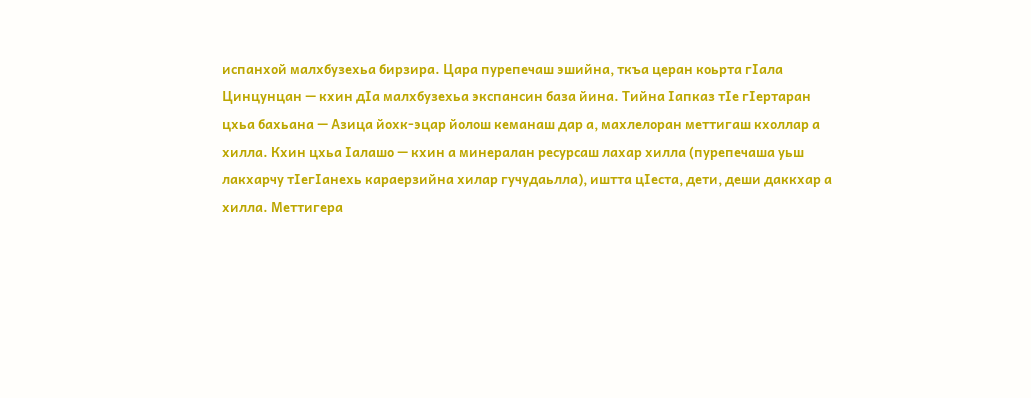испанхой малхбузехьа бирзира. Цара пурепечаш эшийна, ткъа церан коьрта гӀала Цинцунцан — кхин дӀа малхбузехьа экспансин база йина. Тийна Ӏапказ тӀе гӀертаран цхьа бахьана — Азица йохк-эцар йолош кеманаш дар а, махлелоран меттигаш кхоллар а хилла. Кхин цхьа Ӏалашо — кхин а минералан ресурсаш лахар хилла (пурепечаша уьш лакхарчу тӀегӀанехь караерзийна хилар гучудаьлла), иштта цӀеста, дети, деши даккхар а хилла. Меттигера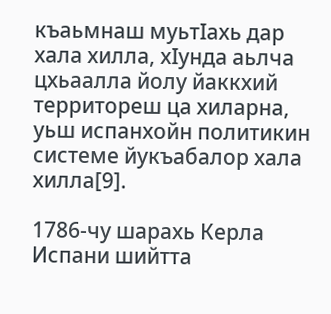къаьмнаш муьтӀахь дар хала хилла, хӀунда аьлча цхьаалла йолу йаккхий территореш ца хиларна, уьш испанхойн политикин системе йукъабалор хала хилла[9].

1786-чу шарахь Керла Испани шийтта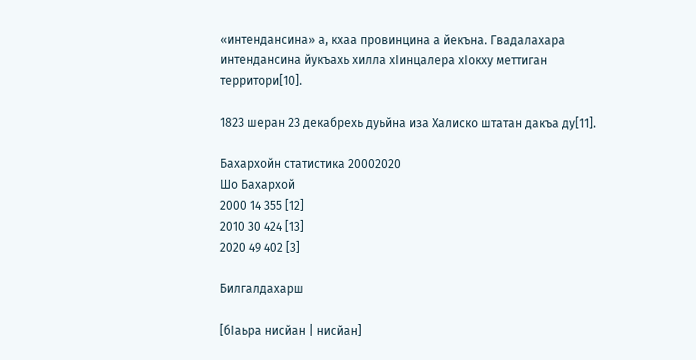«интендансина» а, кхаа провинцина а йекъна. Гвадалахара интендансина йукъахь хилла хӀинцалера хӀокху меттиган территори[10].

1823 шеран 23 декабрехь дуьйна иза Халиско штатан дакъа ду[11].

Бахархойн статистика 20002020
Шо Бахархой
2000 14 355 [12]
2010 30 424 [13]
2020 49 402 [3]

Билгалдахарш

[бӀаьра нисйан | нисйан]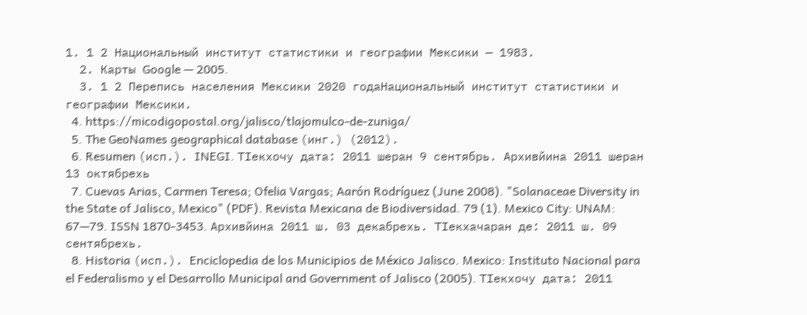1. 1 2 Национальный институт статистики и географии Мексики — 1983.
  2. Карты Google — 2005.
  3. 1 2 Перепись населения Мексики 2020 годаНациональный институт статистики и географии Мексики.
  4. https://micodigopostal.org/jalisco/tlajomulco-de-zuniga/
  5. The GeoNames geographical database (инг.) (2012).
  6. Resumen (исп.). INEGI. ТӀекхочу дата: 2011 шеран 9 сентябрь. Архивйина 2011 шеран 13 октябрехь
  7. Cuevas Arias, Carmen Teresa; Ofelia Vargas; Aarón Rodríguez (June 2008). "Solanaceae Diversity in the State of Jalisco, Mexico" (PDF). Revista Mexicana de Biodiversidad. 79 (1). Mexico City: UNAM: 67—79. ISSN 1870-3453. Архивйина 2011 ш. 03 декабрехь. ТӀекхачаран де: 2011 ш. 09 сентябрехь.
  8. Historia (исп.). Enciclopedia de los Municipios de México Jalisco. Mexico: Instituto Nacional para el Federalismo y el Desarrollo Municipal and Government of Jalisco (2005). ТӀекхочу дата: 2011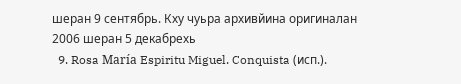шеран 9 сентябрь. Кху чуьра архивйина оригиналан 2006 шеран 5 декабрехь
  9. Rosa María Espiritu Miguel. Conquista (исп.).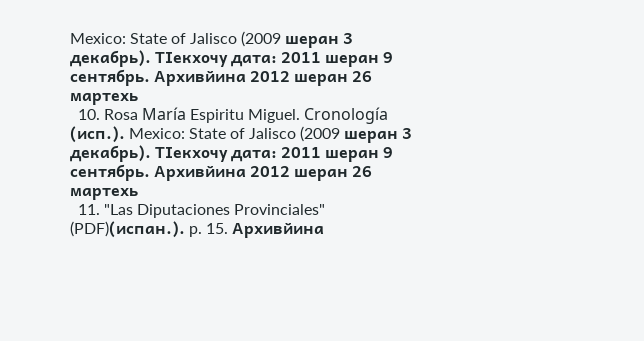Mexico: State of Jalisco (2009 шеран 3 декабрь). ТӀекхочу дата: 2011 шеран 9 сентябрь. Архивйина 2012 шеран 26 мартехь
  10. Rosa María Espiritu Miguel. Cronología (исп.). Mexico: State of Jalisco (2009 шеран 3 декабрь). ТӀекхочу дата: 2011 шеран 9 сентябрь. Архивйина 2012 шеран 26 мартехь
  11. "Las Diputaciones Provinciales" (PDF)(испан.). p. 15. Архивйина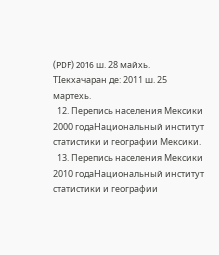(PDF) 2016 ш. 28 майхь. ТӀекхачаран де: 2011 ш. 25 мартехь.
  12. Перепись населения Мексики 2000 годаНациональный институт статистики и географии Мексики.
  13. Перепись населения Мексики 2010 годаНациональный институт статистики и географии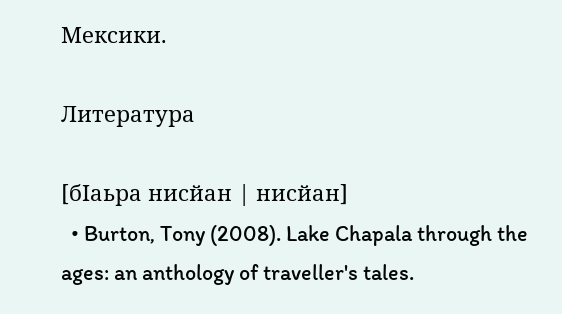Мексики.

Литература

[бӀаьра нисйан | нисйан]
  • Burton, Tony (2008). Lake Chapala through the ages: an anthology of traveller's tales.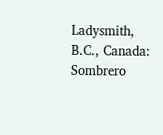Ladysmith, B.C., Canada: Sombrero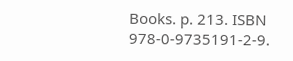Books. p. 213. ISBN 978-0-9735191-2-9.